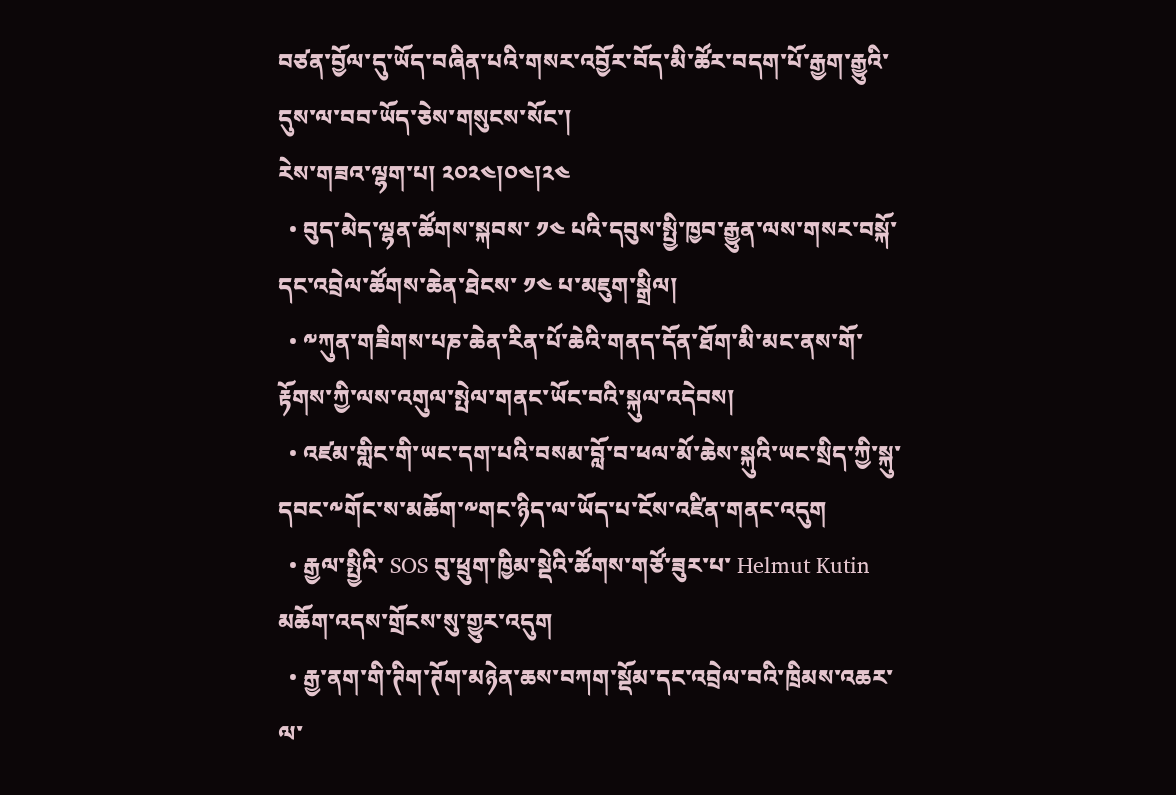བཙན་བྱོལ་དུ་ཡོད་བཞིན་པའི་གསར་འབྱོར་བོད་མི་ཚོར་བདག་པོ་རྒྱག་རྒྱུའི་དུས་ལ་བབ་ཡོད་ཅེས་གསུངས་སོང་།
རེས་གཟའ་ལྷག་པ། ༢༠༢༤།༠༤།༢༤
  • བུད་མེད་ལྷན་ཚོགས་སྐབས་ ༡༤ པའི་དབུས་སྤྱི་ཁྱབ་རྒྱུན་ལས་གསར་བསྐོ་དང་འབྲེལ་ཚོགས་ཆེན་ཐེངས་ ༡༤ པ་མཇུག་སྒྲིལ།
  • ༸ཀུན་གཟིགས་པཎ་ཆེན་རིན་པོ་ཆེའི་གནད་དོན་ཐོག་མི་མང་ནས་གོ་རྟོགས་ཀྱི་ལས་འགུལ་སྤེལ་གནང་ཡོང་བའི་སྐུལ་འདེབས།
  • འཛམ་གླིང་གི་ཡང་དག་པའི་བསམ་བློ་བ་ཕལ་མོ་ཆེས་སྐུའི་ཡང་སྲིད་ཀྱི་སྐུ་དབང་༸གོང་ས་མཆོག་༸གང་ཉིད་ལ་ཡོད་པ་ངོས་འཛིན་གནང་འདུག
  • རྒྱལ་སྤྱིའི་ SOS བུ་ཕྲུག་ཁྱིམ་སྡེའི་ཚོགས་གཙོ་ཟུར་པ་ Helmut Kutin མཆོག་འདས་གྲོངས་སུ་གྱུར་འདུག
  • རྒྱ་ནག་གི་ཊིག་ཊོག་མཉེན་ཆས་བཀག་སྡོམ་དང་འབྲེལ་བའི་ཁྲིམས་འཆར་ལ་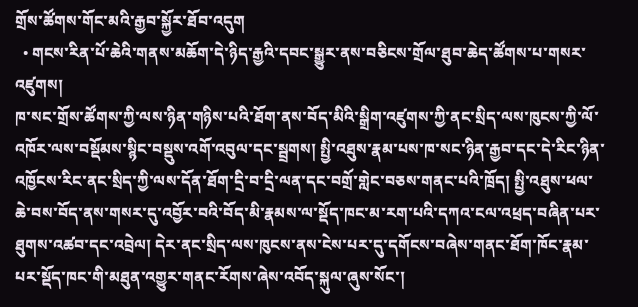གྲོས་ཚོགས་གོང་མའི་རྒྱབ་སྐྱོར་ཐོབ་འདུག
  • གངས་རིན་པོ་ཆེའི་གནས་མཆོག་དེ་ཉིད་རྒྱའི་དབང་སྒྱུར་ནས་བཅིངས་གྲོལ་ཐུབ་ཆེད་ཚོགས་པ་གསར་འཛུགས།
ཁ་སང་གྲོས་ཚོགས་ཀྱི་ལས་ཉིན་གཉིས་པའི་ཐོག་ནས་བོད་མིའི་སྒྲིག་འཛུགས་ཀྱི་ནང་སྲིད་ལས་ཁུངས་ཀྱི་ལོ་འཁོར་ལས་བསྡོམས་སྙིང་བསྡུས་འགོ་འབུལ་དང་སྦྲགས། སྤྱི་འཐུས་རྣམ་པས་ཁ་སང་ཉིན་རྒྱབ་དང་དེ་རིང་ཉིན་འཁྱོངས་རིང་ནང་སྲིད་ཀྱི་ལས་དོན་ཐོག་དྲི་བ་དྲི་ལན་དང་བགྲོ་གླེང་བཅས་གནང་པའི་ཁྲོད། སྤྱི་འཐུས་ཕལ་ཆེ་བས་བོད་ནས་གསར་དུ་འབྱོར་བའི་བོད་མི་རྣམས་ལ་སྡོད་ཁང་མ་རག་པའི་དཀའ་ངལ་འཕྲད་བཞིན་པར་ཐུགས་འཚབ་དང་འབྲེལ། དེར་ནང་སྲིད་ལས་ཁུངས་ནས་ངེས་པར་དུ་དགོངས་བཞེས་གནང་ཐོག་ཁོང་རྣམ་པར་སྡོད་ཁང་གི་མཐུན་འགྱུར་གནང་རོགས་ཞེས་འབོད་སྐུལ་ཞུས་སོང་།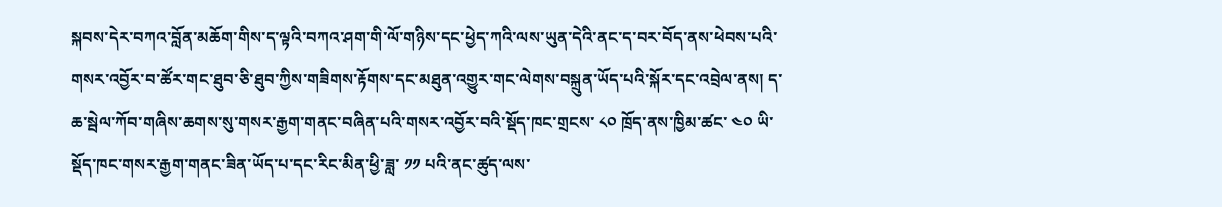སྐབས་དེར་བཀའ་བློན་མཆོག་གིས་ད་ལྟའི་བཀའ་ཤག་གི་ལོ་གཉིས་དང་ཕྱེད་ཀའི་ལས་ཡུན་དེའི་ནང་ད་བར་བོད་ནས་ཕེབས་པའི་གསར་འབྱོར་བ་ཚོར་གང་ཐུབ་ཅི་ཐུབ་ཀྱིས་གཟིགས་རྟོགས་དང་མཐུན་འགྱུར་གང་ལེགས་བསྐྲུན་ཡོད་པའི་སྐོར་དང་འབྲེལ་ནས། ད་ཆ་སྦེལ་ཀོབ་གཞིས་ཆགས་སུ་གསར་རྒྱག་གནང་བཞིན་པའི་གསར་འབྱོར་བའི་སྡོད་ཁང་གྲངས་ ༨༠ ཁྲོད་ནས་ཁྱིམ་ཚང་ ༤༠ ཡི་སྡོད་ཁང་གསར་རྒྱག་གནང་ཟིན་ཡོད་པ་དང་རིང་མིན་ཕྱི་ཟླ་ ༡༡ པའི་ནང་ཚུད་ལས་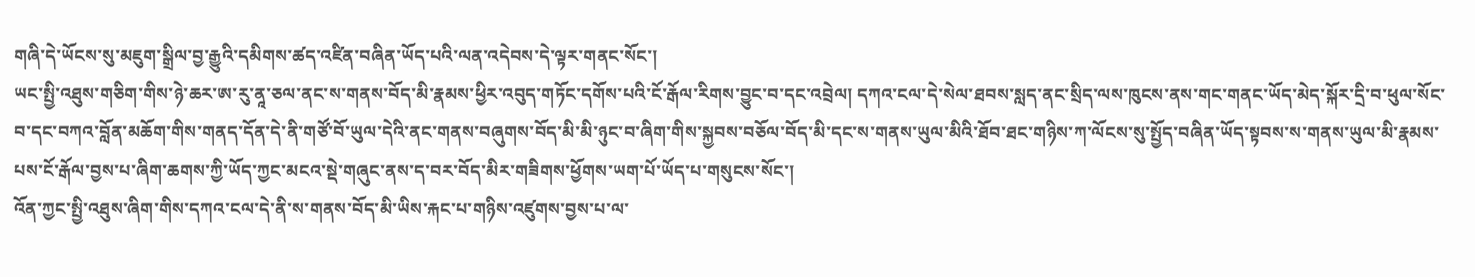གཞི་དེ་ཡོངས་སུ་མཇུག་སྒྲིལ་བྱ་རྒྱུའི་དམིགས་ཚད་འཛིན་བཞིན་ཡོད་པའི་ལན་འདེབས་དེ་ལྟར་གནང་སོང་།
ཡང་སྤྱི་འཐུས་གཅིག་གིས་ཉེ་ཆར་ཨ་རུ་ནཱ་ཅལ་ནང་ས་གནས་བོད་མི་རྣམས་ཕྱིར་འབུད་གཏོང་དགོས་པའི་ངོ་རྒོལ་རིགས་བྱུང་བ་དང་འབྲེལ། དཀའ་ངལ་དེ་སེལ་ཐབས་སླད་ནང་སྲིད་ལས་ཁུངས་ནས་གང་གནང་ཡོད་མེད་སྐོར་དྲི་བ་ཕུལ་སོང་བ་དང་བཀའ་བློན་མཆོག་གིས་གནད་དོན་དེ་ནི་གཙོ་བོ་ཡུལ་དེའི་ནང་གནས་བཞུགས་བོད་མི་མི་ཉུང་བ་ཞིག་གིས་སྐྱབས་བཅོལ་བོད་མི་དང་ས་གནས་ཡུལ་མིའི་ཐོབ་ཐང་གཉིས་ཀ་ལོངས་སུ་སྤྱོད་བཞིན་ཡོད་སྟབས་ས་གནས་ཡུལ་མི་རྣམས་པས་ངོ་རྒོལ་བྱས་པ་ཞིག་ཆགས་ཀྱི་ཡོད་ཀྱང་མངའ་སྡེ་གཞུང་ནས་ད་བར་བོད་མིར་གཟིགས་ཕྱོགས་ཡག་པོ་ཡོད་པ་གསུངས་སོང་།
འོན་ཀྱང་སྤྱི་འཐུས་ཞིག་གིས་དཀའ་ངལ་དེ་ནི་ས་གནས་བོད་མི་ཡིས་རྐང་པ་གཉིས་འཛུགས་བྱས་པ་ལ་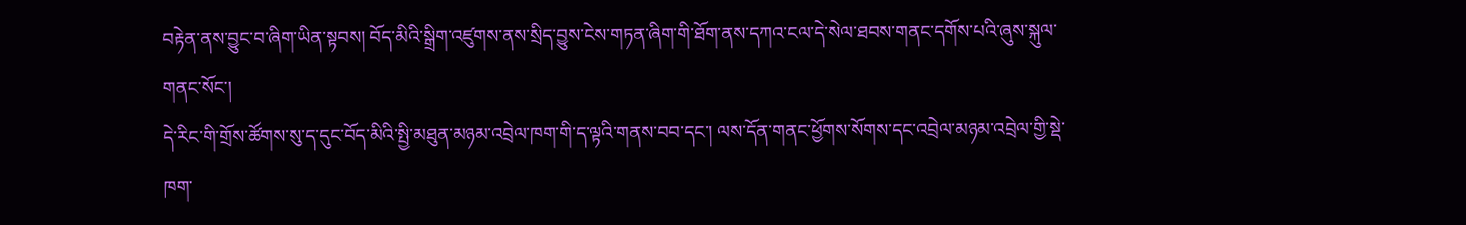བརྟེན་ནས་བྱུང་བ་ཞིག་ཡིན་སྟབས། བོད་མིའི་སྒྲིག་འཛུགས་ནས་སྲིད་བྱུས་ངེས་གཏན་ཞིག་གི་ཐོག་ནས་དཀའ་ངལ་དེ་སེལ་ཐབས་གནང་དགོས་པའི་ཞུས་སྐུལ་གནང་སོང་།
དེ་རིང་གི་གྲོས་ཚོགས་སུ་ད་དུང་བོད་མིའི་སྤྱི་མཐུན་མཉམ་འབྲེལ་ཁག་གི་ད་ལྟའི་གནས་བབ་དང་། ལས་དོན་གནང་ཕྱོགས་སོགས་དང་འབྲེལ་མཉམ་འབྲེལ་གྱི་སྡེ་ཁག་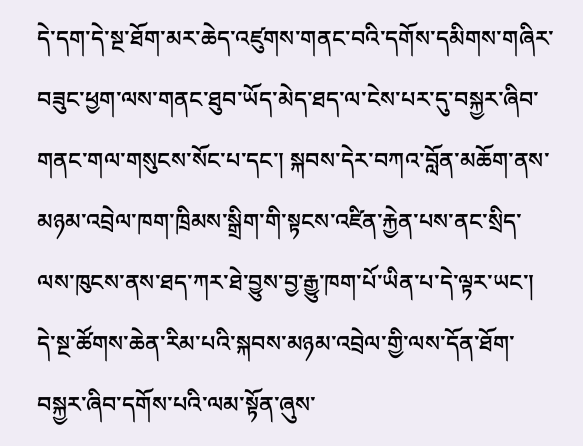དེ་དག་དེ་སྔ་ཐོག་མར་ཆེད་འཛུགས་གནང་བའི་དགོས་དམིགས་གཞིར་བཟུང་ཕྱག་ལས་གནང་ཐུབ་ཡོད་མེད་ཐད་ལ་ངེས་པར་དུ་བསྐྱར་ཞིབ་གནང་གལ་གསུངས་སོང་པ་དང་། སྐབས་དེར་བཀའ་བློན་མཆོག་ནས་མཉམ་འབྲེལ་ཁག་ཁྲིམས་སྒྲིག་གི་སྟངས་འཛིན་རྐྱེན་པས་ནང་སྲིད་ལས་ཁུངས་ནས་ཐད་ཀར་ཐེ་བྱུས་བྱ་རྒྱུ་ཁག་པོ་ཡིན་པ་དེ་ལྟར་ཡང་། དེ་སྔ་ཚོགས་ཆེན་རིམ་པའི་སྐབས་མཉམ་འབྲེལ་གྱི་ལས་དོན་ཐོག་བསྐྱར་ཞིབ་དགོས་པའི་ལམ་སྟོན་ཞུས་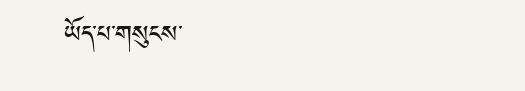ཡོད་པ་གསུངས་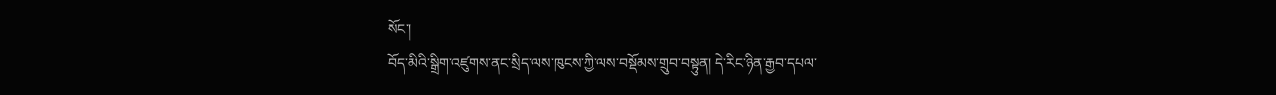སོང་།
བོད་མིའི་སྒྲིག་འཛུགས་ནང་སྲིད་ལས་ཁུངས་ཀྱི་ལས་བསྡོམས་གྲུབ་བསྟུན། དེ་རིང་ཉིན་རྒྱབ་དཔལ་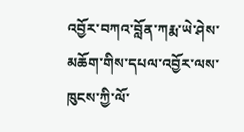འབྱོར་བཀའ་བློན་ཀརྨ་ཡེ་ཤེས་མཆོག་གིས་དཔལ་འབྱོར་ལས་ཁུངས་ཀྱི་ལོ་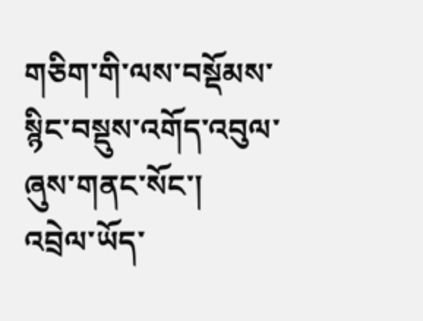གཅིག་གི་ལས་བསྡོམས་སྙིང་བསྡུས་འགོད་འབུལ་ཞུས་གནང་སོང་།
འབྲེལ་ཡོད་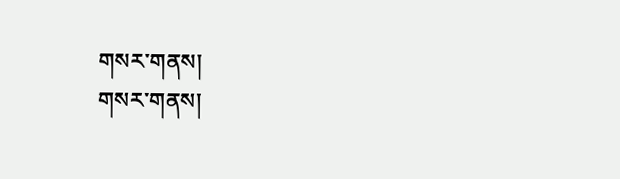གསར་གནས།
གསར་གནས།